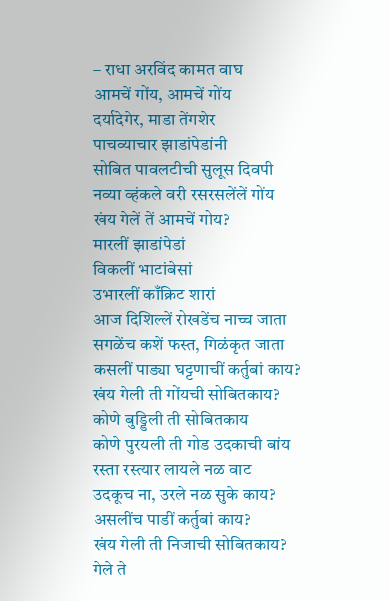– राधा अरविंद कामत वाघ
आमचें गोंय, आमचें गोंय
दर्यादेगेर, माडा तेंगशेर
पाचव्याचार झाडांपेडांनी
सोबित पावलटीची सुलूस दिवपी
नव्या व्हंकले वरी रसरसलेंलें गोंय
खंय गेलें तें आमचें गोय?
मारलीं झाडांपेडां
विकलीं भाटांबेसां
उभारलीं काँक्रिट शारां
आज दिशिल्लें रोखडेंच नाच्च जाता
सगळेंच कशें फस्त, गिळंकृत जाता
कसलीं पाड्या घट्टणाचीं कर्तुबां काय?
खंय गेली ती गोंयची सोबितकाय?
कोणे बुड्डिली ती सोबितकाय
कोणे पुरयली ती गोड उदकाची बांय
रस्ता रस्त्यार लायले नळ वाट
उदकूच ना, उरले नळ सुके काय?
असलींच पाडीं कर्तुबां काय?
खंय गेली ती निजाची सोबितकाय?
गेले ते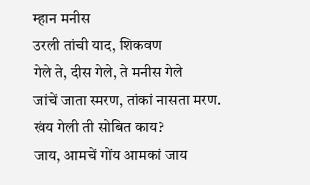म्हान मनीस
उरली तांची याद, शिकवण
गेले ते, दीस गेले, ते मनीस गेले
जांचें जाता स्मरण, तांकां नासता मरण.
खंय गेली ती सोबित काय?
जाय, आमचें गोंय आमकां जाय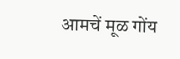आमचें मूळ गोंय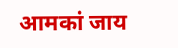आमकां जाय